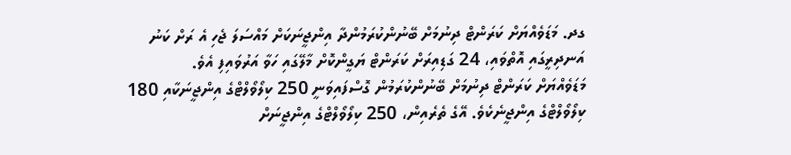ގދ. މަޑަވެއްޔަށް ކަރަންޓް ދިނުމަށް ބޭނުންކުރަމުންދާ އިންޖީނަކަށް މައްސަލަ ޖެހި އެ ރަށް ކަނު އަނދިރީގައި އޮތްވައި، 24 ގަޑިއިރަށް ކަރަންޓް ޔަގީންކޮށް މާލޭގައި ހަވާ އަރުވައިފި އެވެ.
މަޑަވެއްޔަށް ކަރަންޓް ދިނުމަށް ބޭނުންކުރަމުން ގޮސްފައިވަނީ 250 ކިލޯވޯލްޓްގެ އިންޖީނަކާއި 180 ކިލޯވޯލްޓްގެ އިންޖީނެކެވެ. އޭގެ ތެރެއިން، 250 ކިލޯވޯލްޓްގެ އިންޖީނަށް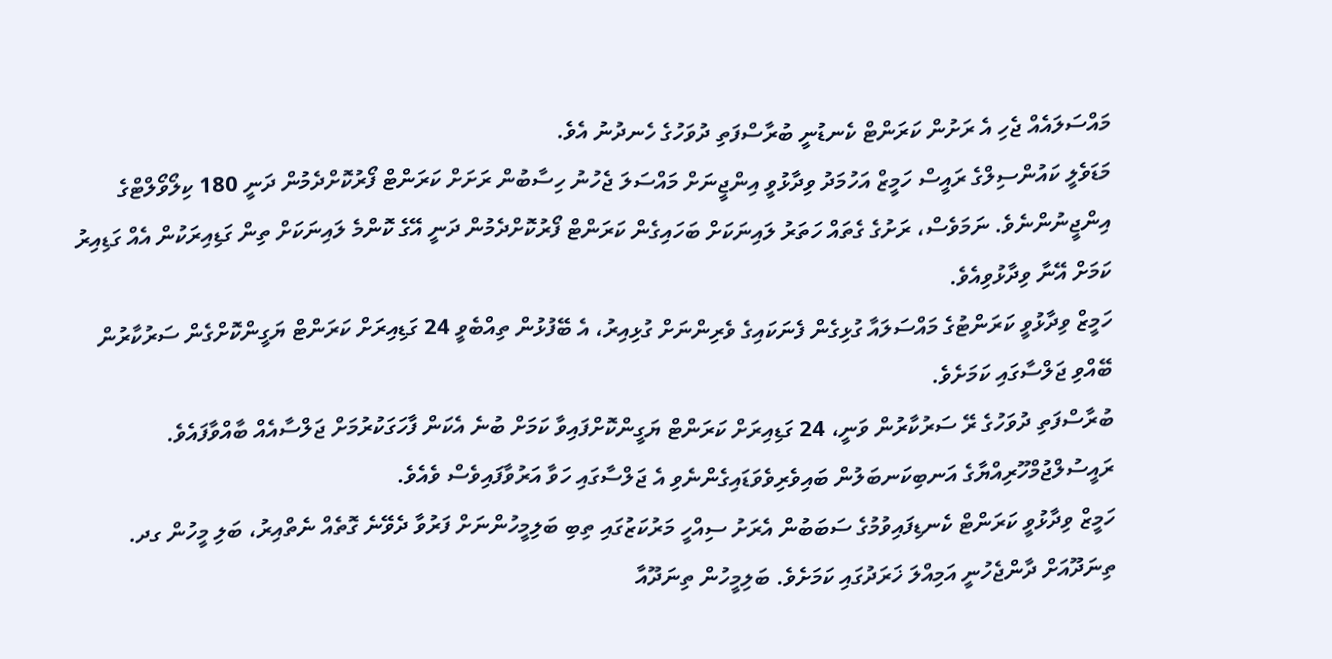މައްސަލައެއް ޖެހި އެ ރަށުން ކަރަންޓް ކެނޑުނީ ބުރާސްފަތި ދުވަހުގެ ހެނދުނު އެވެ.
މަޑަވެލީ ކައުންސިލްގެ ރައީސް ހަމީޒް އަހުމަދު ވިދާޅުވީ އިންޖީނަށް މައްސަލަ ޖެހުނު ހިސާބުން ރަށަށް ކަރަންޓް ފޯރުކޮށްދެމުން ދަނީ 180 ކިލޯވޯލްޓްގެ އިންޖީނުންނެވެ. ނަމަވެސް، ރަށުގެ ގެތައް ހަތަރު ލައިނަކަށް ބަހައިގެން ކަރަންޓް ފޯރުކޮށްދެމުން ދަނީ އޭގެ ކޮންމެ ލައިނަކަށް ތިން ގަޑިއިރަކުން އެއް ގަޑިއިރު ކަމަށް އޭނާ ވިދާޅުވިއެވެ.
ހަމީޒް ވިދާޅުވީ ކަރަންޓުގެ މައްސަލައާ ގުޅިގެން ފެނަކައިގެ ވެރިންނަށް ގުޅިއިރު، އެ ބޭފުޅުން ތިއްބެވީ 24 ގަޑިއިރަށް ކަރަންޓް ޔަގީންކޮށްގެން ސަރުކާރުން ބޭއްވި ޖަލްސާގައި ކަމަށެވެ.
ބުރާސްފަތި ދުވަހުގެ ރޭ ސަރުކާރުން ވަނީ، 24 ގަޑިއިރަށް ކަރަންޓް ޔަގީންކޮށްފައިވާ ކަމަށް ބުނެ އެކަން ފާހަގަކުރުމަށް ޖަލްސާއެއް ބާއްވާފައެވެ. ރައީސުލްޖުމްހޫރިއްޔާގެ އަނބިކަނބަލުން ބައިވެރިވެވަޑައިގެންނެވި އެ ޖަލްސާގައި ހަވާ އަރުވާފައިވެސް ވެއެވެ.
ހަމީޒް ވިދާޅުވީ ކަރަންޓް ކެނޑިފައިވުމުގެ ސަބަބުން އެރަށު ސިއްހީ މަރުކަޒުގައި ތިބި ބަލިމީހުންނަށް ފަރުވާ ދެވޭނެ ގޮތެއް ނެތްއިރު، ބަލި މީހުން ގދ. ތިނަދޫއަށް ދާންޖެހުނީ އަމިއްލަ ޚަރަދުގައި ކަމަށެވެ. ބަލިމީހުން ތިނަދޫއާ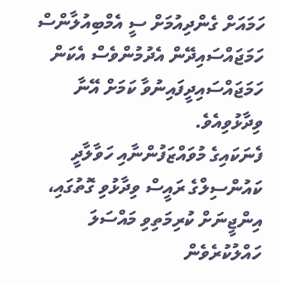ހަމައަށް ގެންދިއުމަށް ސީ އެމްބިއުލާންސް ހަމަޖައްސައިދޭން އެދުމުންވެސް އެކަން ހަމަޖައްސައިދީފައިނުވާ ކަމަށް އޭނާ ވިދާޅުވިއެވެ.
ފެނަކައިގެ މުވައްޒަފުންނާއި ހަވާލާދީ ކައުންސިލްގެ ރައީސް ވިދާޅުވި ގޮތުގައި، އިންޖީނަށް ކުރިމަތިވި މައްސަލަ ހައްލުކުރެވެން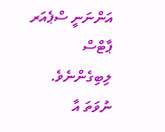އަންނަނީ ސްޕެއަރ ޕާޓްސް ލިބިގެންނެވެ. ނުވަތަ އާ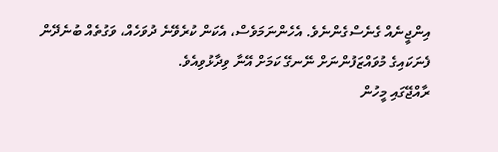އިންޖީނެއް ގެނެސްގެންނެވެ. އެހެންނަމަވެސް، އެކަން ކުރެވޭނެ ދުވަހެއް، ވަގުތެއް ބުނެދޭން ފެނަކައިގެ މުވައްޒަފުންނަށް ނޭނގޭ ކަމަށް އޭނާ ވިދާޅުވިއެވެ.
ރާއްޖޭގައި މީހުން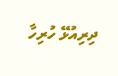ދިރިއުޅޭ ހުރިހާ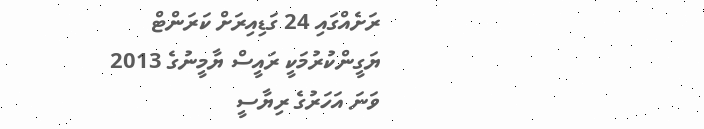ރަށެއްގައި 24 ގަޑިއިރަށް ކަރަންޓް ޔަގީންކުރުމަކީ ރައީސް ޔާމީނުގެ 2013 ވަނަ އަހަރުގެ ރިޔާސީ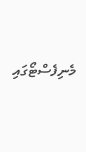މެނިފެސްޓޯގައި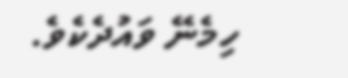ހިމެނޭ ވައުދެކެވެ.